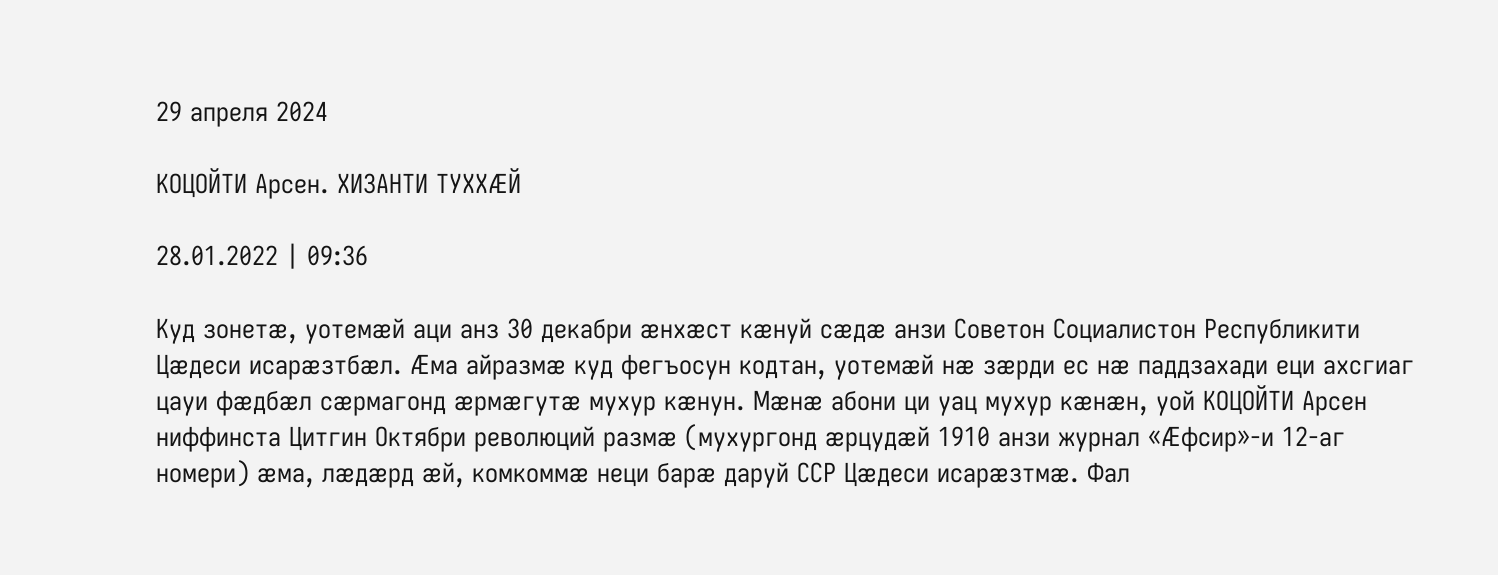29 апреля 2024

КОЦОЙТИ Арсен. ХИЗАНТИ ТУХХӔЙ

28.01.2022 | 09:36

Куд зонетӕ, уотемӕй аци анз 30 декабри ӕнхӕст кӕнуй сӕдӕ анзи Советон Социалистон Республикити Цӕдеси исарӕзтбӕл. Ӕма айразмӕ куд фегъосун кодтан, уотемӕй нӕ зӕрди ес нӕ паддзахади еци ахсгиаг цауи фӕдбӕл сӕрмагонд ӕрмӕгутӕ мухур кӕнун. Мӕнӕ абони ци уац мухур кӕнӕн, уой КОЦОЙТИ Арсен ниффинста Цитгин Октябри революций размӕ (мухургонд ӕрцудӕй 1910 анзи журнал «Ӕфсир»-и 12-аг номери) ӕма, лӕдӕрд ӕй, комкоммӕ неци барӕ даруй ССР Цӕдеси исарӕзтмӕ. Фал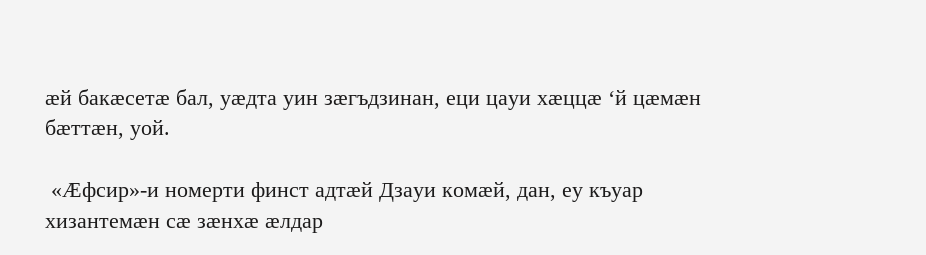ӕй бакӕсетӕ бал, уӕдта уин зӕгъдзинан, еци цауи хӕццӕ ‘й цӕмӕн бӕттӕн, уой.

 «Ӕфсир»-и номерти финст адтӕй Дзауи комӕй, дан, еу къуар хизантемӕн сӕ зӕнхӕ ӕлдар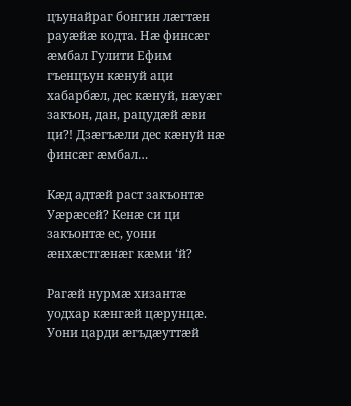цъунайраг бонгин лӕгтӕн рауӕйӕ кодта. Нӕ финсӕг ӕмбал Гулити Ефим гъенцъун кӕнуй аци хабарбӕл, дес кӕнуй, нӕуӕг закъон, дан, рацудӕй ӕви ци?! Дзӕгъӕли дес кӕнуй нӕ финсӕг ӕмбал…

Кӕд адтӕй раст закъонтӕ Уӕрӕсей? Кенӕ си ци закъонтӕ ес, уони ӕнхӕстгӕнӕг кӕми ‘й?

Рагӕй нурмӕ хизантӕ уодхар кӕнгӕй цӕрунцӕ. Уони царди ӕгъдӕуттӕй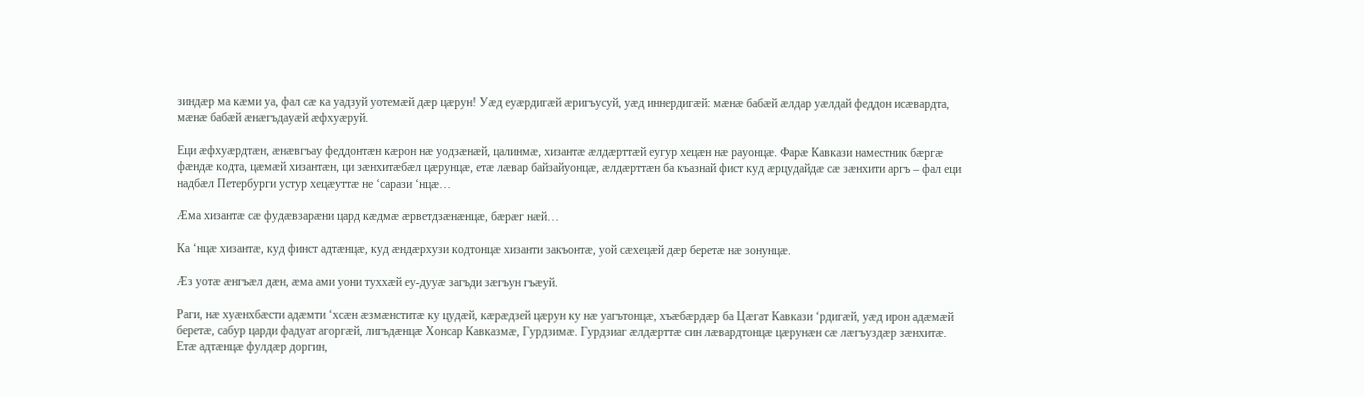зиндӕр ма кӕми уа, фал сӕ ка уадзуй уотемӕй дӕр цӕрун! Уӕд еуӕрдигӕй ӕригъусуй, уӕд иннердигӕй: мӕнӕ бабӕй ӕлдар уӕлдай феддон исӕвардта, мӕнӕ бабӕй ӕнӕгъдауӕй ӕфхуӕруй.

Еци ӕфхуӕрдтӕн, ӕнӕвгъау феддонтӕн кӕрон нӕ уодзӕнӕй, цалинмӕ, хизантӕ ӕлдӕрттӕй еугур хецӕн нӕ рауонцӕ. Фарӕ Кавкази наместник бӕргӕ фӕндӕ кодта, цӕмӕй хизантӕн, ци зӕнхитӕбӕл цӕрунцӕ, етӕ лӕвар байзайуонцӕ, ӕлдӕрттӕн ба къазнай фист куд ӕрцудайдӕ сӕ зӕнхити аргъ – фал еци надбӕл Петербурги устур хецӕуттӕ не ‘сарази ‘нцӕ…

Ӕма хизантӕ сӕ фудӕвзарӕни цард кӕдмӕ ӕрветдзӕнӕнцӕ, бӕрӕг нӕй…

Ка ‘нцӕ хизантӕ, куд финст адтӕнцӕ, куд ӕндӕрхузи кодтонцӕ хизанти закъонтӕ, уой сӕхецӕй дӕр беретӕ нӕ зонунцӕ.

Ӕз уотӕ ӕнгъӕл дӕн, ӕма ами уони туххӕй еу-дууӕ загъди зӕгъун гъӕуй.

Раги, нӕ хуӕнхбӕсти адӕмти ‘хсӕн ӕзмӕнститӕ ку цудӕй, кӕрӕдзей цӕрун ку нӕ уагътонцӕ, хъӕбӕрдӕр ба Цӕгат Кавкази ‘рдигӕй, уӕд ирон адӕмӕй беретӕ, сабур царди фадуат агоргӕй, лигъдӕнцӕ Хонсар Кавказмӕ, Гурдзимӕ. Гурдзиаг ӕлдӕрттӕ син лӕвардтонцӕ цӕрунӕн сӕ лӕгъуздӕр зӕнхитӕ. Етӕ адтӕнцӕ фулдӕр доргин,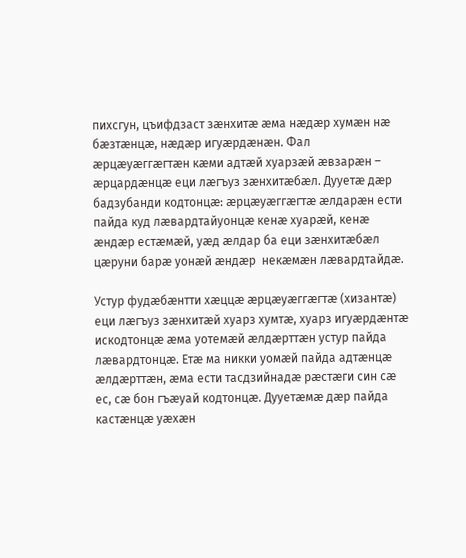пихсгун, цъифдзаст зӕнхитӕ ӕма нӕдӕр хумӕн нӕ бӕзтӕнцӕ, нӕдӕр игуӕрдӕнӕн. Фал ӕрцӕуӕггӕгтӕн кӕми адтӕй хуарзӕй ӕвзарӕн – ӕрцардӕнцӕ еци лӕгъуз зӕнхитӕбӕл. Дууетӕ дӕр бадзубанди кодтонцӕ: ӕрцӕуӕггӕгтӕ ӕлдарӕн ести пайда куд лӕвардтайуонцӕ кенӕ хуарӕй, кенӕ ӕндӕр естӕмӕй, уӕд ӕлдар ба еци зӕнхитӕбӕл цӕруни барӕ уонӕй ӕндӕр  некӕмӕн лӕвардтайдӕ.

Устур фудӕбӕнтти хӕццӕ ӕрцӕуӕггӕгтӕ (хизантӕ) еци лӕгъуз зӕнхитӕй хуарз хумтӕ, хуарз игуӕрдӕнтӕ искодтонцӕ ӕма уотемӕй ӕлдӕрттӕн устур пайда лӕвардтонцӕ. Етӕ ма никки уомӕй пайда адтӕнцӕ ӕлдӕрттӕн, ӕма ести тасдзийнадӕ рӕстӕги син сӕ ес, сӕ бон гъӕуай кодтонцӕ. Дууетӕмӕ дӕр пайда кастӕнцӕ уӕхӕн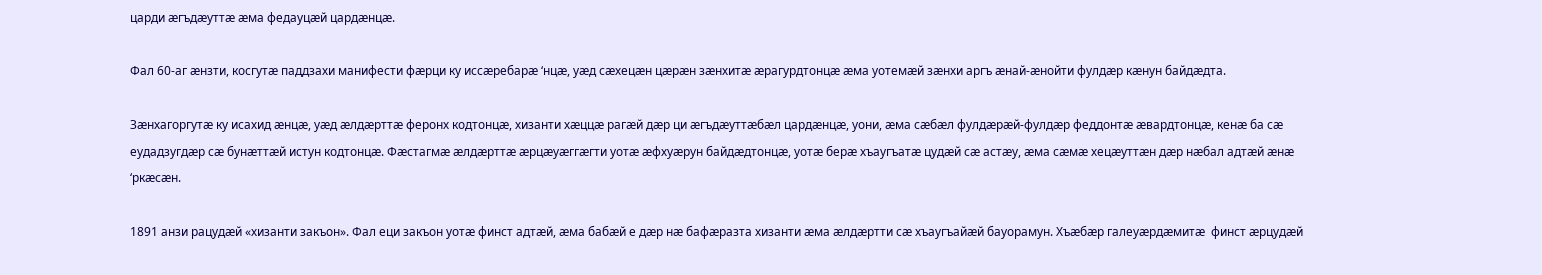царди ӕгъдӕуттӕ ӕма федауцӕй цардӕнцӕ.

Фал 60-аг ӕнзти, косгутӕ паддзахи манифести фӕрци ку иссӕребарӕ ‘нцӕ, уӕд сӕхецӕн цӕрӕн зӕнхитӕ ӕрагурдтонцӕ ӕма уотемӕй зӕнхи аргъ ӕнай-ӕнойти фулдӕр кӕнун байдӕдта.

Зӕнхагоргутӕ ку исахид ӕнцӕ, уӕд ӕлдӕрттӕ феронх кодтонцӕ, хизанти хӕццӕ рагӕй дӕр ци ӕгъдӕуттӕбӕл цардӕнцӕ, уони, ӕма сӕбӕл фулдӕрӕй-фулдӕр феддонтӕ ӕвардтонцӕ, кенӕ ба сӕ еудадзугдӕр сӕ бунӕттӕй истун кодтонцӕ. Фӕстагмӕ ӕлдӕрттӕ ӕрцӕуӕггӕгти уотӕ ӕфхуӕрун байдӕдтонцӕ, уотӕ берӕ хъаугъатӕ цудӕй сӕ астӕу, ӕма сӕмӕ хецӕуттӕн дӕр нӕбал адтӕй ӕнӕ ‘ркӕсӕн.

1891 анзи рацудӕй «хизанти закъон». Фал еци закъон уотӕ финст адтӕй, ӕма бабӕй е дӕр нӕ бафӕразта хизанти ӕма ӕлдӕртти сӕ хъаугъайӕй бауорамун. Хъӕбӕр галеуӕрдӕмитӕ  финст ӕрцудӕй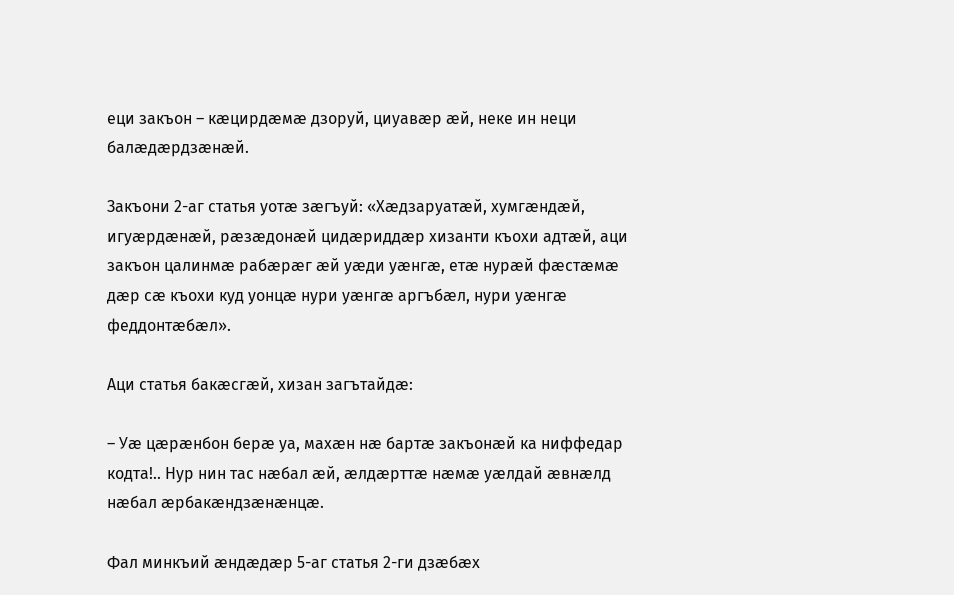еци закъон – кӕцирдӕмӕ дзоруй, циуавӕр ӕй, неке ин неци балӕдӕрдзӕнӕй.

Закъони 2-аг статья уотӕ зӕгъуй: «Хӕдзаруатӕй, хумгӕндӕй, игуӕрдӕнӕй, рӕзӕдонӕй цидӕриддӕр хизанти къохи адтӕй, аци закъон цалинмӕ рабӕрӕг ӕй уӕди уӕнгӕ, етӕ нурӕй фӕстӕмӕ дӕр сӕ къохи куд уонцӕ нури уӕнгӕ аргъбӕл, нури уӕнгӕ феддонтӕбӕл».

Аци статья бакӕсгӕй, хизан загътайдӕ:

– Уӕ цӕрӕнбон берӕ уа, махӕн нӕ бартӕ закъонӕй ка ниффедар кодта!.. Нур нин тас нӕбал ӕй, ӕлдӕрттӕ нӕмӕ уӕлдай ӕвнӕлд нӕбал ӕрбакӕндзӕнӕнцӕ.

Фал минкъий ӕндӕдӕр 5-аг статья 2-ги дзӕбӕх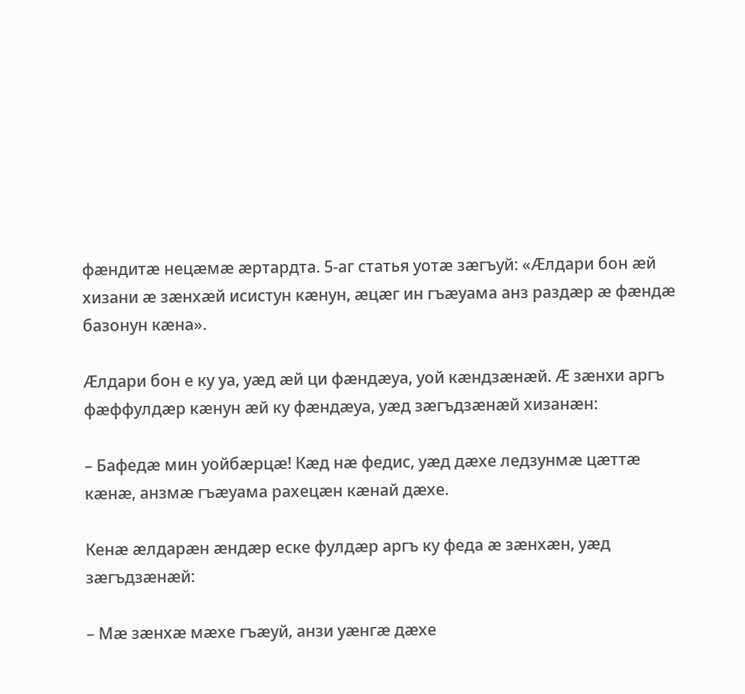фӕндитӕ нецӕмӕ ӕртардта. 5-аг статья уотӕ зӕгъуй: «Ӕлдари бон ӕй хизани ӕ зӕнхӕй исистун кӕнун, ӕцӕг ин гъӕуама анз раздӕр ӕ фӕндӕ базонун кӕна».

Ӕлдари бон е ку уа, уӕд ӕй ци фӕндӕуа, уой кӕндзӕнӕй. Ӕ зӕнхи аргъ фӕффулдӕр кӕнун ӕй ку фӕндӕуа, уӕд зӕгъдзӕнӕй хизанӕн:

– Бафедӕ мин уойбӕрцӕ! Кӕд нӕ федис, уӕд дӕхе ледзунмӕ цӕттӕ кӕнӕ, анзмӕ гъӕуама рахецӕн кӕнай дӕхе.

Кенӕ ӕлдарӕн ӕндӕр еске фулдӕр аргъ ку феда ӕ зӕнхӕн, уӕд зӕгъдзӕнӕй:

– Мӕ зӕнхӕ мӕхе гъӕуй, анзи уӕнгӕ дӕхе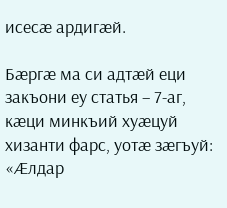исесӕ ардигӕй.

Бӕргӕ ма си адтӕй еци закъони еу статья – 7-аг, кӕци минкъий хуӕцуй хизанти фарс, уотӕ зӕгъуй: «Ӕлдар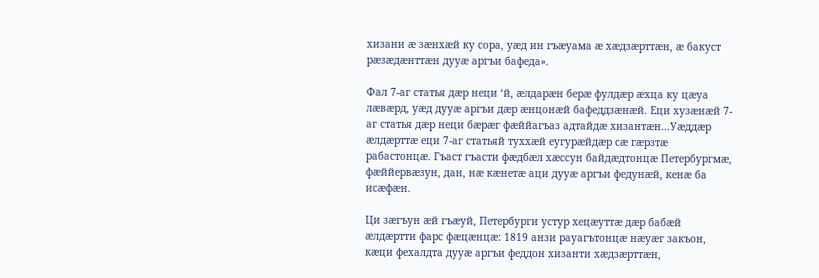хизани ӕ зӕнхӕй ку сора, уӕд ин гъӕуама ӕ хӕдзӕрттӕн, ӕ бакуст рӕзӕдӕнттӕн дууӕ аргъи бафеда».

Фал 7-аг статья дӕр неци ‘й, ӕлдарӕн берӕ фулдӕр ӕхца ку цӕуа лӕвӕрд, уӕд дууӕ аргъи дӕр ӕнцонӕй бафеддзӕнӕй. Еци хузӕнӕй 7-аг статья дӕр неци бӕрӕг фӕййагъаз адтайдӕ хизантӕн…Уӕддӕр ӕлдӕрттӕ еци 7-аг статьяй туххӕй еугурӕйдӕр сӕ гӕрзтӕ рабастонцӕ. Гъаст гъасти фӕдбӕл хӕссун байдӕдтонцӕ Петербургмӕ, фӕййервӕзун, дан, нӕ кӕнетӕ аци дууӕ аргъи федунӕй, кенӕ ба исӕфӕн.

Ци зӕгъун ӕй гъӕуй, Петербурги устур хецӕуттӕ дӕр бабӕй ӕлдӕртти фарс фӕцӕнцӕ: 1819 анзи рауагътонцӕ нӕуӕг закъон, кӕци фехалдта дууӕ аргъи феддон хизанти хӕдзӕрттӕн,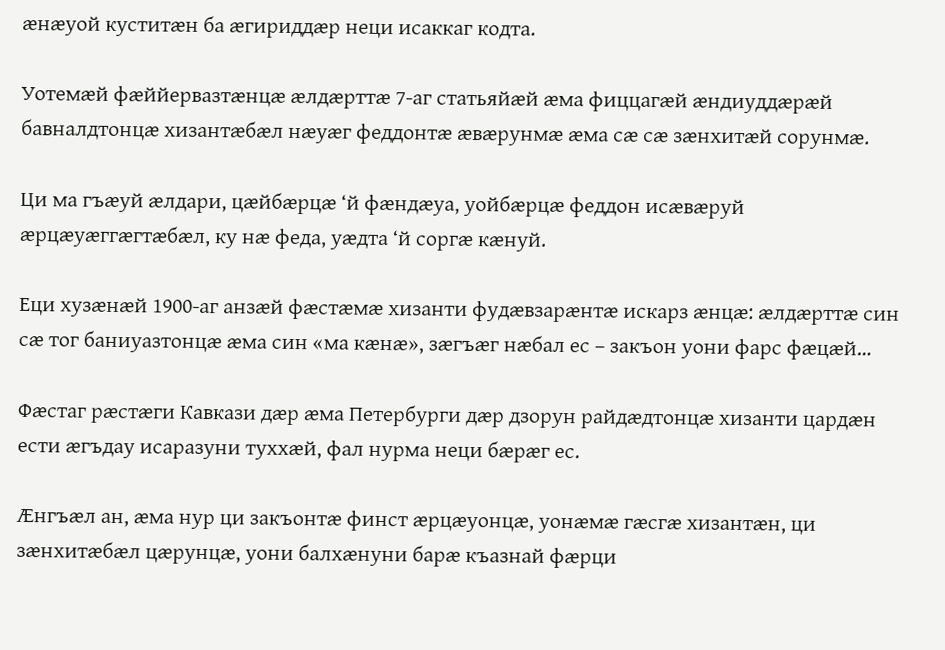ӕнӕуой куститӕн ба ӕгириддӕр неци исаккаг кодта.

Уотемӕй фӕййервазтӕнцӕ ӕлдӕрттӕ 7-аг статьяйӕй ӕма фиццагӕй ӕндиуддӕрӕй бавналдтонцӕ хизантӕбӕл нӕуӕг феддонтӕ ӕвӕрунмӕ ӕма сӕ сӕ зӕнхитӕй сорунмӕ.

Ци ма гъӕуй ӕлдари, цӕйбӕрцӕ ‘й фӕндӕуа, уойбӕрцӕ феддон исӕвӕруй ӕрцӕуӕггӕгтӕбӕл, ку нӕ феда, уӕдта ‘й соргӕ кӕнуй.

Еци хузӕнӕй 1900-аг анзӕй фӕстӕмӕ хизанти фудӕвзарӕнтӕ искарз ӕнцӕ: ӕлдӕрттӕ син сӕ тог баниуазтонцӕ ӕма син «ма кӕнӕ», зӕгъӕг нӕбал ес – закъон уони фарс фӕцӕй…

Фӕстаг рӕстӕги Кавкази дӕр ӕма Петербурги дӕр дзорун райдӕдтонцӕ хизанти цардӕн ести ӕгъдау исаразуни туххӕй, фал нурма неци бӕрӕг ес.

Ӕнгъӕл ан, ӕма нур ци закъонтӕ финст ӕрцӕуонцӕ, уонӕмӕ гӕсгӕ хизантӕн, ци зӕнхитӕбӕл цӕрунцӕ, уони балхӕнуни барӕ къазнай фӕрци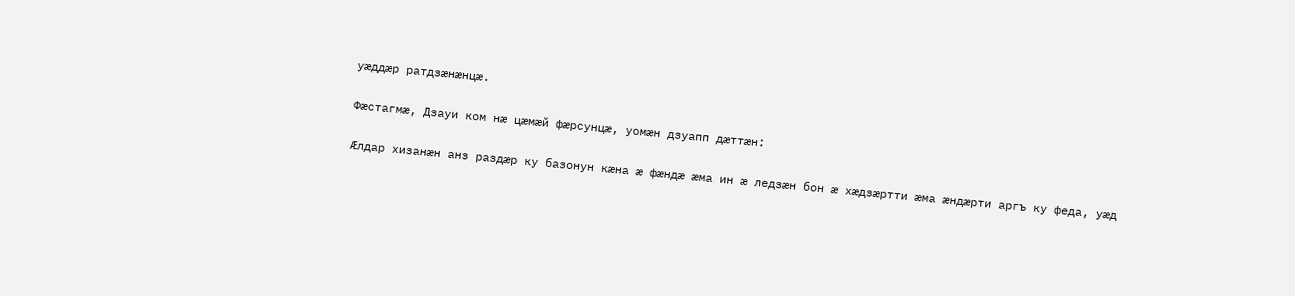уӕддӕр ратдзӕнӕнцӕ.

Фӕстагмӕ, Дзауи ком нӕ цӕмӕй фӕрсунцӕ, уомӕн дзуапп дӕттӕн:

Ӕлдар хизанӕн анз раздӕр ку базонун кӕна ӕ фӕндӕ ӕма ин ӕ ледзӕн бон ӕ хӕдзӕртти ӕма ӕндӕрти аргъ ку феда, уӕд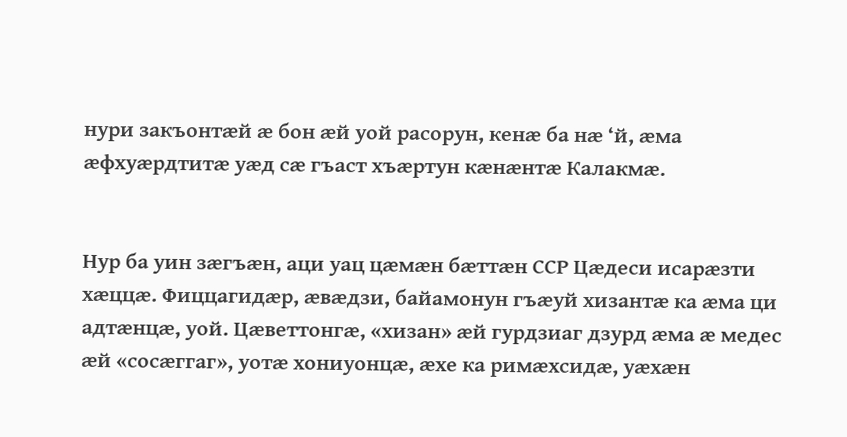нури закъонтӕй ӕ бон ӕй уой расорун, кенӕ ба нӕ ‘й, ӕма ӕфхуӕрдтитӕ уӕд сӕ гъаст хъӕртун кӕнӕнтӕ Калакмӕ.


Нур ба уин зӕгъӕн, аци уац цӕмӕн бӕттӕн ССР Цӕдеси исарӕзти хӕццӕ. Фиццагидӕр, ӕвӕдзи, байамонун гъӕуй хизантӕ ка ӕма ци адтӕнцӕ, уой. Цӕветтонгӕ, «хизан» ӕй гурдзиаг дзурд ӕма ӕ медес ӕй «сосӕггаг», уотӕ хониуонцӕ, ӕхе ка римӕхсидӕ, уӕхӕн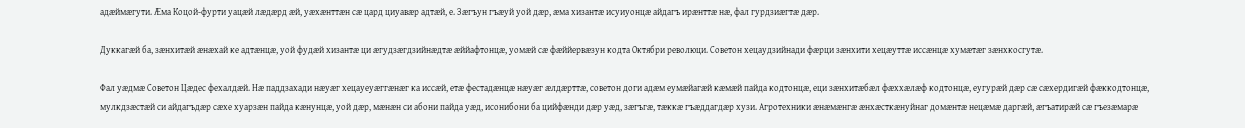адӕймӕгути. Ӕма Коцой-фурти уацӕй лӕдӕрд ӕй, уӕхӕнттӕн сӕ цард циуавӕр адтӕй, е. Зӕгъун гъӕуй уой дӕр, ӕма хизантӕ исуиуонцӕ айдагъ ирӕнттӕ нӕ, фал гурдзиӕгтӕ дӕр.

Дуккагӕй ба, зӕнхитӕй ӕнӕхай ке адтӕнцӕ, уой фудӕй хизантӕ ци ӕгудзӕгдзийнӕдтӕ ӕййафтонцӕ, уомӕй сӕ фӕййервӕзун кодта Октябри революци. Советон хецаудзийнади фӕрци зӕнхити хецӕуттӕ иссӕнцӕ хумӕтӕг зӕнхкосгутӕ.

Фал уӕдмӕ Советон Цӕдес фехалдӕй. Нӕ паддзахади нӕуӕг хецауеуӕггӕнӕг ка иссӕй, етӕ фестадӕнцӕ нӕуӕг ӕлдӕрттӕ, советон доги адӕм еумӕйагӕй кӕмӕй пайда кодтонцӕ, еци зӕнхитӕбӕл фӕххӕлӕф кодтонцӕ, еугурӕй дӕр сӕ сӕхердигӕй фӕккодтонцӕ, мулкдзӕстӕй си айдагъдӕр сӕхе хуарзӕн пайда кӕнунцӕ, уой дӕр, мӕнӕн си абони пайда уӕд, исонибони ба цийфӕнди дӕр уӕд, зӕгъгӕ, тӕккӕ гъӕддагдӕр хузи. Агротехники ӕнӕмӕнгӕ ӕнхӕсткӕнуйнаг домӕнтӕ нецӕмӕ даргӕй, ӕгъатирӕй сӕ гъезӕмарӕ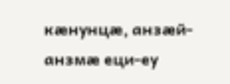кӕнунцӕ, анзӕй-анзмӕ еци-еу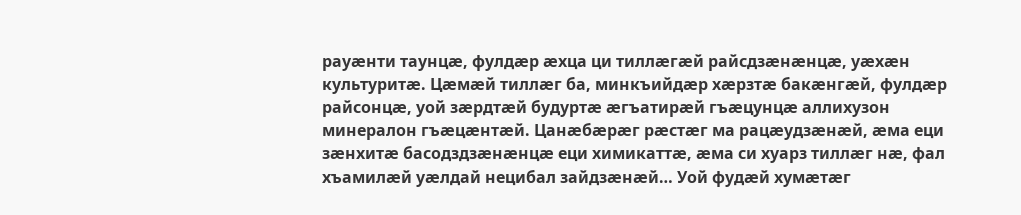рауӕнти таунцӕ, фулдӕр ӕхца ци тиллӕгӕй райсдзӕнӕнцӕ, уӕхӕн культуритӕ. Цӕмӕй тиллӕг ба, минкъийдӕр хӕрзтӕ бакӕнгӕй, фулдӕр райсонцӕ, уой зӕрдтӕй будуртӕ ӕгъатирӕй гъӕцунцӕ аллихузон минералон гъӕцӕнтӕй. Цанӕбӕрӕг рӕстӕг ма рацӕудзӕнӕй, ӕма еци зӕнхитӕ басодздзӕнӕнцӕ еци химикаттӕ, ӕма си хуарз тиллӕг нӕ, фал хъамилӕй уӕлдай нецибал зайдзӕнӕй… Уой фудӕй хумӕтӕг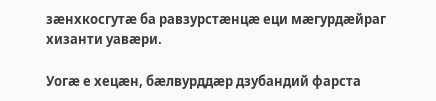зӕнхкосгутӕ ба равзурстӕнцӕ еци мӕгурдӕйраг хизанти уавӕри.

Уогӕ е хецӕн, бӕлвурддӕр дзубандий фарста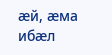ӕй, ӕма ибӕл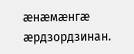ӕнӕмӕнгӕ ӕрдзордзинан.